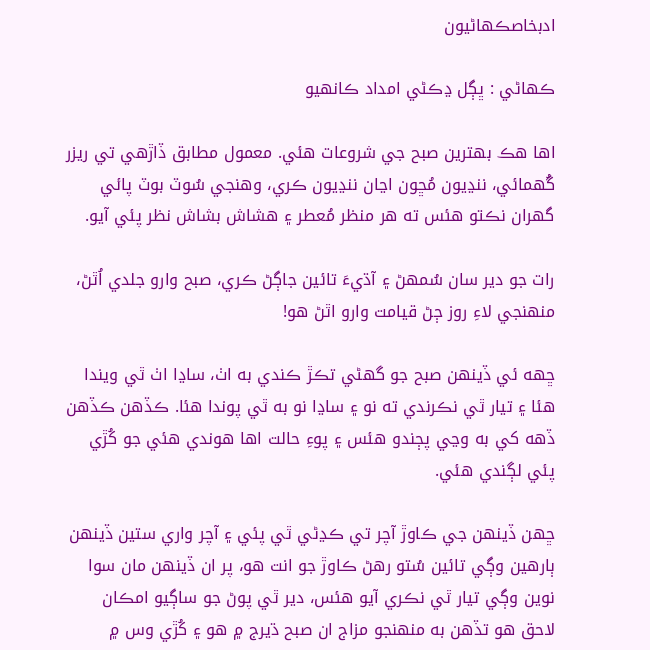ادبخاصڪهاڻيون

ڪهاڻي : ڀڳل ڍڪڻي امداد ڪانهيو

اها هڪ بهترين صبح جي شروعات هئي. معمول مطابق ڏاڙهي تي ريزر گُهمائي، ننڍيون مُڇون اڃان ننڍيون ڪري، وهنجي سُوٽ بوٽ پائي گهران نڪتو هئس ته هر منظر مُعطر ۽ هشاش بشاش نظر پئي آيو.

رات جو دير سان سُمهڻ ۽ آڌيءَ تائين جاڳڻ ڪري، صبح وارو جلدي اُٿڻ، منهنجي لاءِ روز ڄڻ قيامت وارو اٿڻ هو!

ڇهه ئي ڏينهن صبح جو گهڻي تڪڙ ڪندي به اٺ، ساڍا اٺ ٿي ويندا هئا ۽ تيار ٿي نڪرندي ته نو ۽ ساڍا نو به ٿي پوندا هئا. ڪڏهن ڪڏهن ڏهه کي به وڃي پڄندو هئس ۽ پوءِ حالت اها هوندي هئي جو کُڙي پئي لڳندي هئي.

ڇهن ڏينهن جي ڪاوڙ آچر تي ڪڍڻي ٿي پئي ۽ آچر واري ستين ڏينهن ٻارهين وڳي تائين سُتو رهڻ ڪاوڙ جو انت هو، پر ان ڏينهن مان سوا نوين وڳي تيار ٿي نڪري آيو هئس، دير ٿي پوڻ جو ساڳيو امڪان لاحق هو تڏهن به منهنجو مزاج ان صبح ڌيرج ۾ هو ۽ کُڙي وس ۾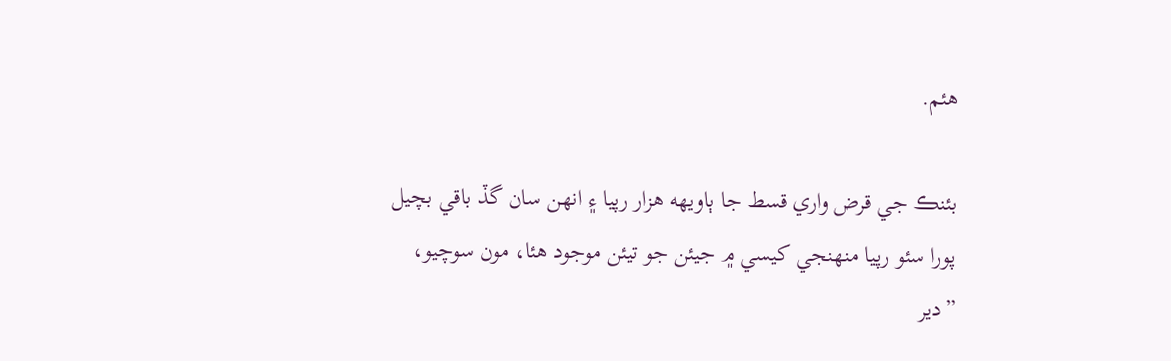هئم.

بئنڪ جي قرض واري قسط جا ٻاويهه هزار رپيا ۽ انهن سان گڏ باقي بچيل پورا سئو رپيا منهنجي کيسي ۾ جيئن جو تيئن موجود هئا، مون سوچيو، ”دير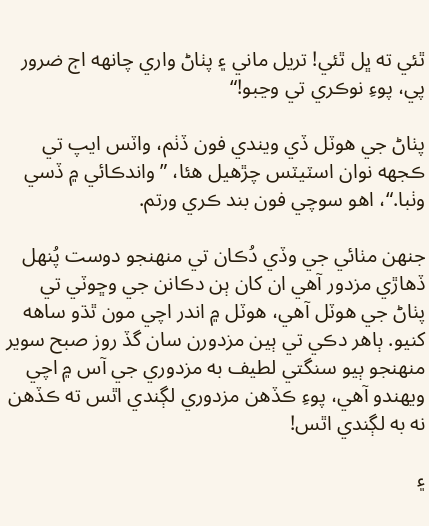ٿئي ته ڀل ٿئي! تريل ماني ۽ پٺاڻ واري چانهه اڄ ضرور پي، پوءِ نوڪري تي وڃبو!“

پٺاڻ جي هوٽل ڏي ويندي فون ڏٺم، واٽس ايپ تي ڪجهه نوان اسٽيٽس چڙهيل هئا، ”واندڪائي ۾ ڏسي وٺبا.“، اهو سوچي فون بند ڪري ورتم.

جنهن مٺائي جي وڏي دُڪان تي منهنجو دوست پُنهل ڏهاڙي مزدور آهي ان کان ٻن دڪانن جي وڇوٽي تي پٺاڻ جي هوٽل آهي، هوٽل ۾ اندر اچي مون ٿڌو ساهه کنيو. ٻاهر دڪي تي ٻين مزدورن سان گڏ روز صبح سوير منهنجو ٻيو سنگتي لطيف به مزدوري جي آس ۾ اچي ويهندو آهي، پوءِ ڪڏهن مزدوري لڳندي اٿس ته ڪڏهن نه به لڳندي اٿس!

۽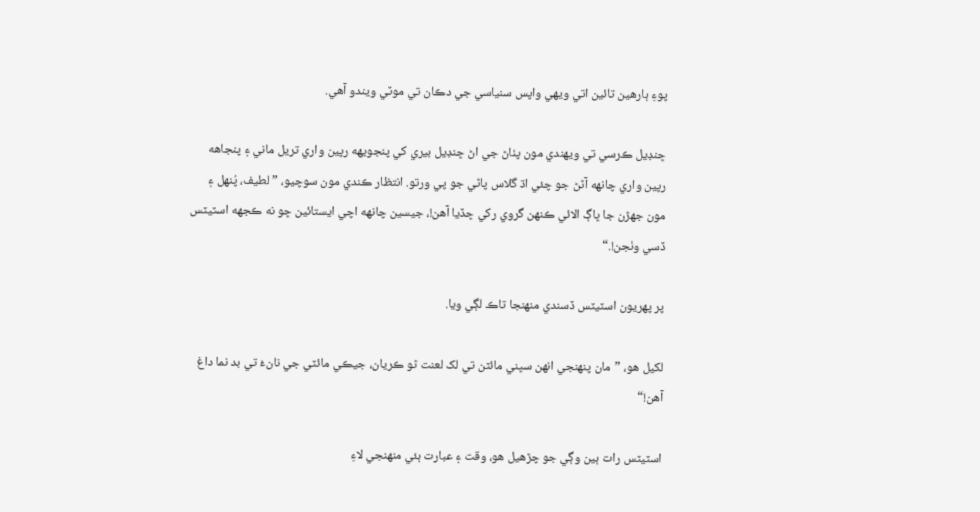پوءِ ٻارهين تائين اتي ويهي واپس سنياسي جي دڪان تي موٽي ويندو آهي.

ڇنڊيل ڪرسي تي ويهندي مون پٺاڻ جي اڻ ڇنڊيل بيري کي پنجويهه رپين واري تريل ماني ۽ پنجاهه رپين واري چانهه آڻڻ جو چئي اڌ گلاس پاڻي جو پي ورتو. انتظار ڪندي مون سوچيو، ”لطيف، پُنهل ۽ مون جهڙن جا ڀاڳ الائي ڪنهن گروي رکي ڇڏيا آهن!، جيسين چانهه اچي ايستائين ڇو نه ڪجهه اسٽيٽس ڏسي وٺجن!.“

پر پهريون اسٽيٽس ڏسندي منهنجا تاڪ لڳي ويا.

لکيل هو، ”مان پنهنجي انهن سڀني مائٽن تي لک لعنت ٿو ڪريان، جيڪي مائٽي جي نانءُ تي بد نما داغ آهن!“

اسٽيٽس رات ٻين وڳي جو چڙهيل هو، وقت ۽ عبارت ٻئي منهنجي لاءِ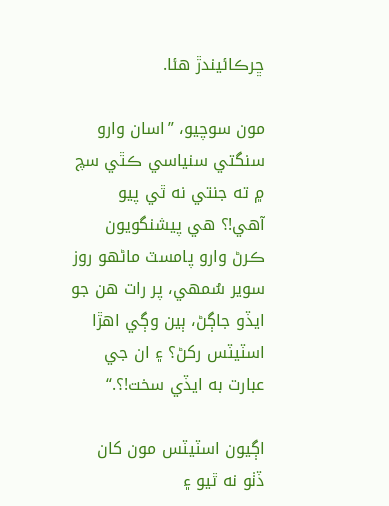ڇرڪائيندڙ هئا.

مون سوچيو، ”اسان وارو سنگتي سنياسي ڪٿي سچ ۾ ته جنتي نه ٿي پيو آهي!؟ هي پيشنگويون ڪرڻ وارو پامسٽ ماڻهو روز سوير سُمهي، پر رات هن جو ايڏو جاڳڻ، ٻين وڳي اهڙا اسٽيٽس رکڻ؟ ۽ ان جي عبارت به ايڏي سخت!؟.“

اڳيون اسٽيٽس مون کان ڏٺو نه ٿيو ۽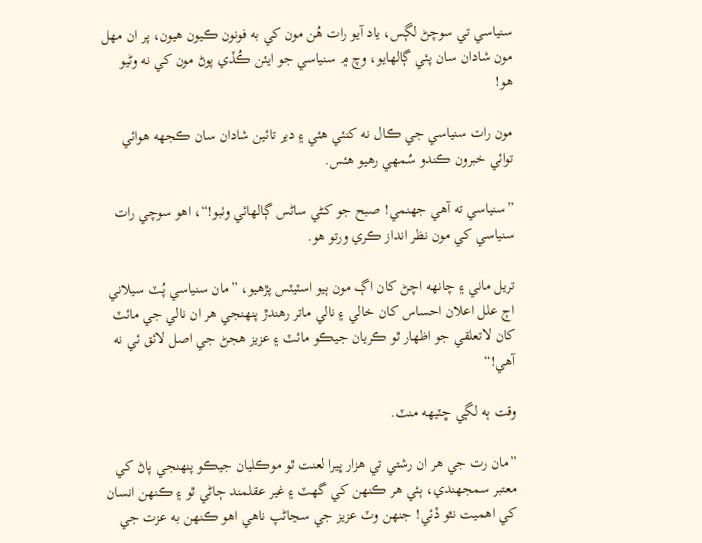سنياسي تي سوچڻ لڳس، ياد آيو رات هُن مون کي به فونون ڪيون هيون، پر ان مهل مون شادان سان پئي ڳالهايو، وچ ۾ سنياسي جو ايئن ڪُڏي پوڻ مون کي نه وڻيو هو!

مون رات سنياسي جي ڪال نه کنئي هئي ۽ دير تائين شادان سان ڪجهه هوائي توائي خبرون ڪندو سُمهي رهيو هئس.

”سنياسي ته آهي جهنمي! صبح جو کڻي ساڻس ڳالهائي وٺبو!“، اهو سوچي رات سنياسي کي مون نظر انداز ڪري ورتو هو.

تريل ماني ۽ چانهه اچڻ کان اڳ مون ٻيو اسٽيٽس پڙهيو، ”مان سنياسي پُٽ سيلاني اڄ علل اعلان احساس کان خالي ۽ نالي ماتر رهندڙ پنهنجي هر ان نالي جي مائٽ کان لاتعلقي جو اظهار ٿو ڪريان جيڪو مائٽ ۽ عزيز هجڻ جي اصل لائق ئي نه آهي!“

وقت ٻه لڳي ڇٽيهه منٽ.

”مان رت جي هر ان رشتي تي هزار ڀيرا لعنت ٿو موڪليان جيڪو پنهنجي پاڻ کي معتبر سمجهندي، ٻئي هر ڪنهن کي گهٽ ۽ غير عقلمند ڄاڻي ٿو ۽ ڪنهن انسان کي اهميت نٿو ڏئي! جنهن وٽ عزيز جي سڃاڻپ ناهي اهو ڪنهن به عزت جي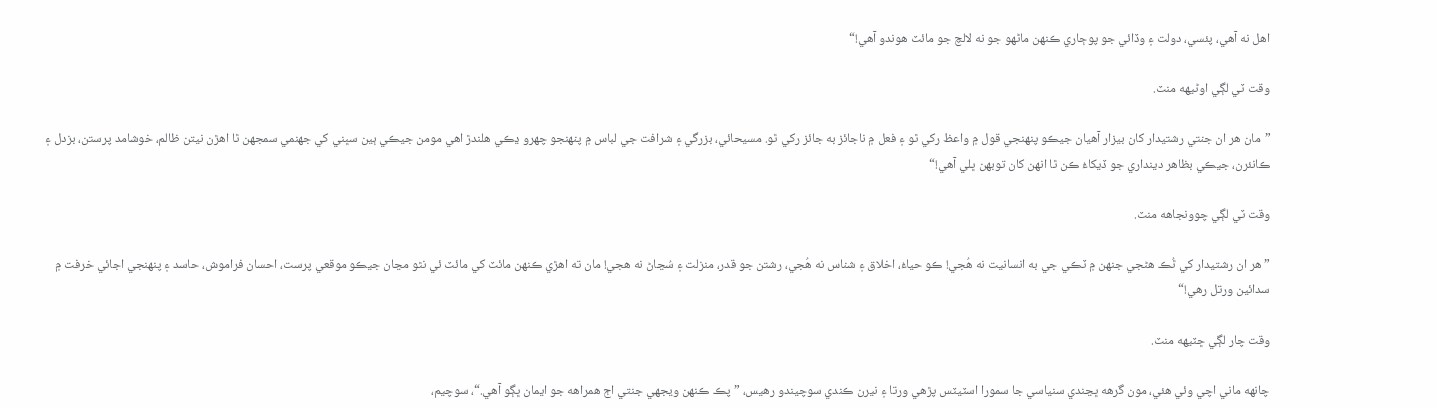اهل نه آهي، پئسي، دولت ۽ وڏائي جو پوڄاري ڪنهن ماڻهو جو نه لالچ جو مائٽ هوندو آهي!“

وقت ٽي لڳي اوڻيهه منٽ.

”مان هر ان جنتي رشتيدار کان بيزار آهيان جيڪو پنهنجي قول ۾ واعظ رکي ٿو ۽ فعل ۾ ناجائز به جائز رکي ٿو. مسيحائي، بزرگي ۽ شرافت جي لباس ۾ پنهنجو چهرو ڍڪي هلندڙ اهي مومن جيڪي ٻين سڀني کي جهنمي سمجهن ٿا اهڙن نيتن ظالم، خوشامد پرستن، بزدل ۽ ڪانئرن، جيڪي بظاهر دينداري جو ڏيکاءُ ڪن ٿا انهن کان توبهن ڀلي آهي!“

وقت ٽي لڳي چوونجاهه منٽ.

”هر ان رشتيدار کي ٿُڪ هڻجي جنهن ۾ ٽڪي جي به انسانيت نه هُجي! ڪو حياءُ، اخلاق ۽ شناس نه هُجي، رشتن جو قدر، منزلت ۽ سُڃاڻ نه هجي! مان ته اهڙي ڪنهن مائٽ کي مائٽ ئي نٿو مڃان جيڪو موقعي پرست، احسان فراموش، حاسد ۽ پنهنجي اجائي خرفت ۾ سدائين ورتل رهي!“

وقت چار لڳي ڇٽيهه منٽ.

چانهه ماني اچي وئي هئي، مون گرهه ڀڃندي سنياسي جا سمورا اسٽيٽس پڙهي ورتا ۽ نيرن ڪندي سوچيندو رهيس، ”پڪ ڪنهن ويجهي جنتي اڄ همراهه جو ايمان ڀڳو آهي.“، سوچيم،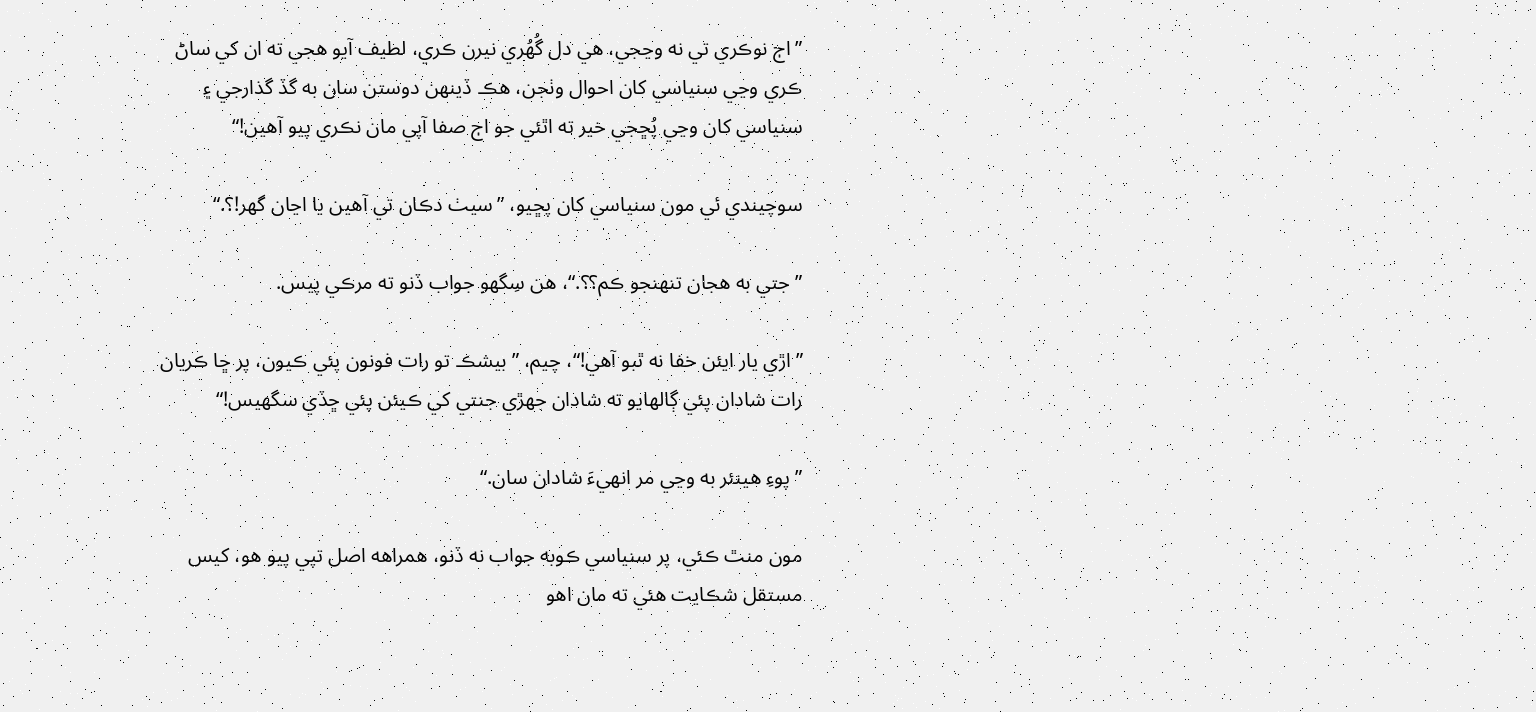”اڄ نوڪري تي نه وڃجي، هي دل گُهُري نيرن ڪري، لطيف آيو هجي ته ان کي ساڻ ڪري وڃي سنياسي کان احوال وٺجن، هڪ ڏينهن دوستن سان به گڏ گذارجي ۽ سنياسي کان وڃي پُڇجي خير ته اٿئي جو اڄ صفا آپي مان نڪري پيو آهين!“

سوچيندي ئي مون سنياسي کان پڇيو، ”سيٺ دڪان تي آهين يا اڃان گهر!؟.“

”جتي به هجان تنهنجو ڪم؟؟.“، هن سِگهو جواب ڏنو ته مرڪي پيس.

”اڙي يار ايئن خفا نه ٿبو آهي!“، چيم، ”بيشڪ تو رات فونون پئي ڪيون، پر ڇا ڪريان رات شادان پئي ڳالهايو ته شادان جهڙي جنتي کي ڪيئن پئي ڇڏي سگهيس!“

”پوءِ هينئر به وڃي مر انهيءَ شادان سان.“

مون منٿ ڪئي، پر سنياسي ڪوبه جواب نه ڏنو، همراهه اصل تپي پيو هو، کيس مستقل شڪايت هئي ته مان اهو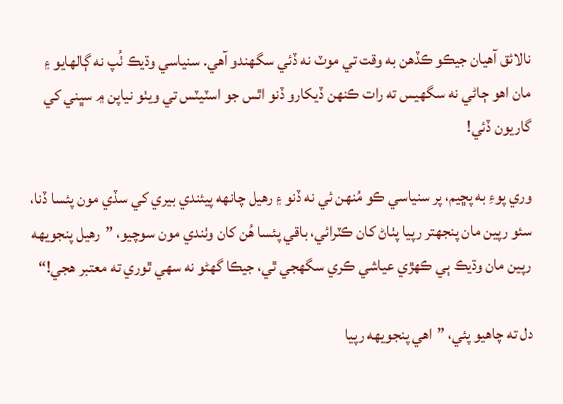نالائق آهيان جيڪو ڪڏهن به وقت تي موٽ نه ڏئي سگهندو آهي. سنياسي وڌيڪ ٺُپ نه ڳالهايو ۽ مان اهو ڄاڻي نه سگهيس ته رات ڪنهن ڏيکارو ڏنو اٿس جو اسٽيٽس تي ويٺو نياپن ۾ سڀني کي گاريون ڏئي!

وري پوءِ به پڇيم، پر سنياسي ڪو مُنهن ئي نه ڏنو ۽ رهيل چانهه پيئندي بيري کي سڏي مون پئسا ڏنا، سئو رپين مان پنجهتر رپيا پٺاڻ کان ڪٽرائي، باقي پئسا هُن کان وٺندي مون سوچيو، ”رهيل پنجويهه رپين مان وڌيڪ ٻي ڪهڙي عياشي ڪري سگهجي ٿي، جيڪا گهڻو نه سهي ٿوري ته معتبر هجي!“

دل ته چاهيو پئي، ”اهي پنجويهه رپيا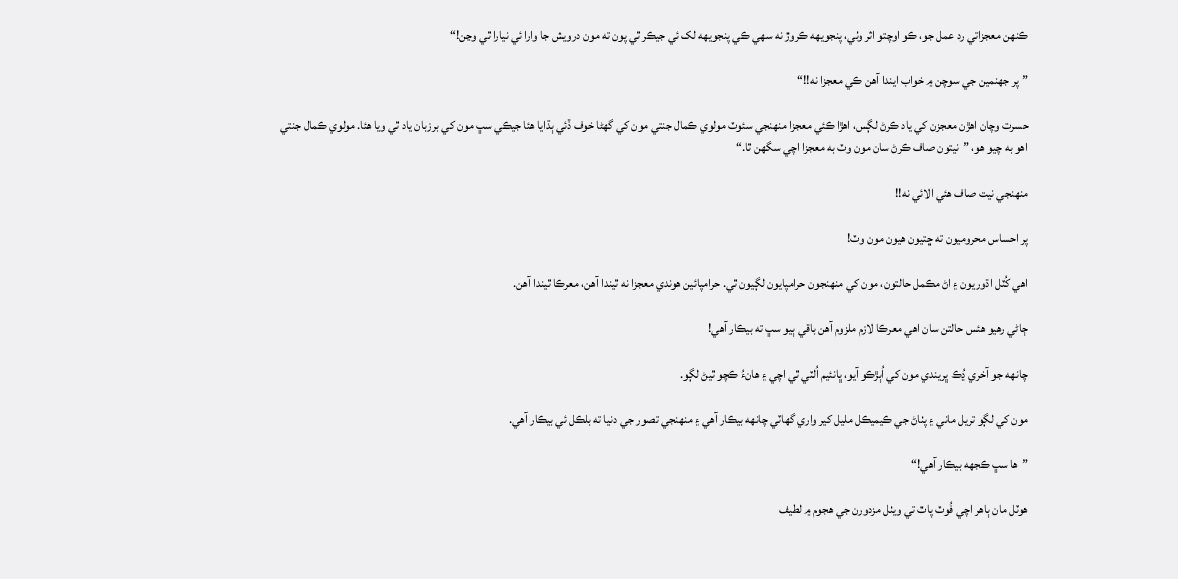ڪنهن معجزاتي رد عمل جو، ڪو اوچتو اثر وٺي، پنجويهه ڪروڙ نه سهي ڪي پنجويهه لک ئي جيڪر ٿي پون ته مون درويش جا وارا ئي نيارا ٿي وڃن!“

”پر جهنمين جي سوچن ۾ خواب ايندا آهن ڪي معجزا نه!!“

حسرت وچان اهڙن معجزن کي ياد ڪرڻ لڳس، اهڙا ڪئي معجزا منهنجي سئوٽ مولوي ڪمال جنتي مون کي گهڻا خوف ڏئي ٻڌايا هئا جيڪي سڀ مون کي برزبان ياد ٿي ويا هئا. مولوي ڪمال جنتي اهو به چيو هو، ”نيتون صاف ڪرڻ سان مون وٽ به معجزا اچي سگهن ٿا.“

منهنجي نيت صاف هئي الائي نه!!

پر احساس محروميون ته ڇتيون هيون مون وٽ!

اهي کُٽل اڌوريون ۽ اڻ مڪمل حالتون، مون کي منهنجون حرامپايون لڳيون ٿي. حرامپائين هوندي معجزا نه ٿيندا آهن، معرڪا ٿيندا آهن.

ڄاڻي رهيو هئس حالتن سان اهي معرڪا لازم ملزوم آهن باقي ٻيو سڀ ته بيڪار آهي!

چانهه جو آخري ڍُڪ ڀريندي مون کي اُٻڙڪو آيو، ڀانئيم اُلٽي ٿي اچي ۽ هانءُ ڪچو ٿيڻ لڳو.

مون کي لڳو تريل ماني ۽ پٺاڻ جي ڪيميڪل مليل کير واري گهاٽي چانهه بيڪار آهي ۽ منهنجي تصور جي دنيا ته بلڪل ئي بيڪار آهي.

”ها سڀ ڪجهه بيڪار آهي!“

هوٽل مان ٻاهر اچي فُوٽ پاٿ تي ويٺل مزدورن جي هجوم ۾ لطيف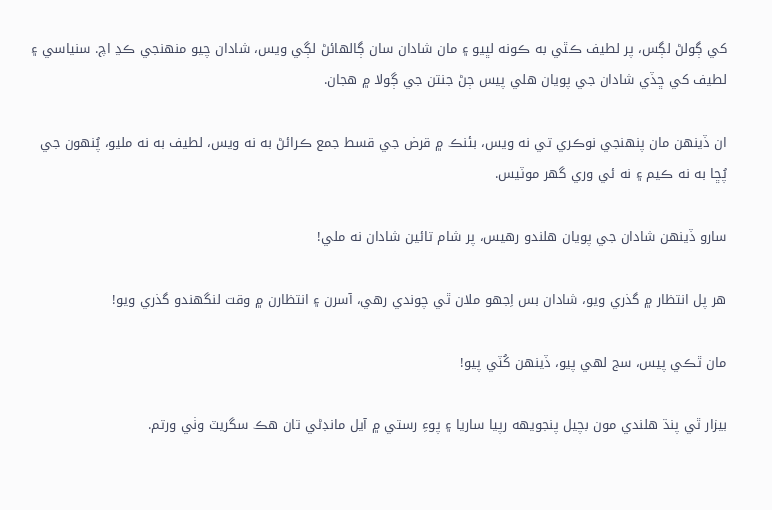کي ڳولڻ لڳس، پر لطيف ڪٿي به ڪونه لڀيو ۽ مان شادان سان ڳالهائڻ لڳي ويس، شادان چيو منهنجي ڪڍ اچ. سنياسي ۽ لطيف کي ڇڏي شادان جي پويان هلي پيس ڄڻ جنتن جي ڳولا ۾ هجان.

ان ڏينهن مان پنهنجي نوڪري تي نه ويس، بئنڪ ۾ قرض جي قسط جمع ڪرائڻ به نه ويس، لطيف به نه مليو، پُنهون جي پُڇا به نه ڪيم ۽ نه ئي وري گهر موٽيس.

سارو ڏينهن شادان جي پويان هلندو رهيس، پر شام تائين شادان نه ملي!

هر پل انتظار ۾ گذري ويو، شادان بس اِجهو ملان ٿي چوندي رهي، آسرن ۽ انتظارن ۾ وقت لنگهندو گذري ويو!

مان ٿڪي پيس، سج لهي پيو، ڏينهن کُٽي پيو!

بيزار ٿي پنڌ هلندي مون بچيل پنجويهه رپيا ساريا ۽ پوءِ رستي ۾ آيل مانڊڻي تان هڪ سگريٽ وٺي ورتم.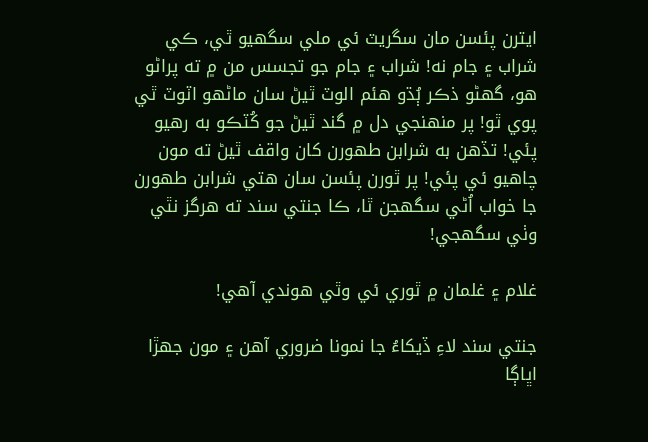ايترن پئسن مان سگريٽ ئي ملي سگهيو ٿي، ڪي شراب ۽ جام نه! شراب ۽ جام جو تجسس من ۾ ته پراڻو هو، گهڻو ذڪر ٻُڌو هئم الوٽ ٿيڻ سان ماڻهو اٽوٽ ٿي پوي ٿو! پر منهنجي دل ۾ گند ٿيڻ جو کُٽڪو به رهيو پئي! تڏهن به شرابن طهورن کان واقف ٿيڻ ته مون چاهيو ئي پئي! پر ٿورن پئسن سان هتي شرابن طهورن جا خواب اُڻي سگهجن ٿا، ڪا جنتي سند ته هرگز نٿي وٺي سگهجي!

غلام ۽ غلمان ۾ ٿوري ئي وٿي هوندي آهي!

جنتي سند لاءِ ڏيکاءُ جا نمونا ضروري آهن ۽ مون جهڙا اڀاڳا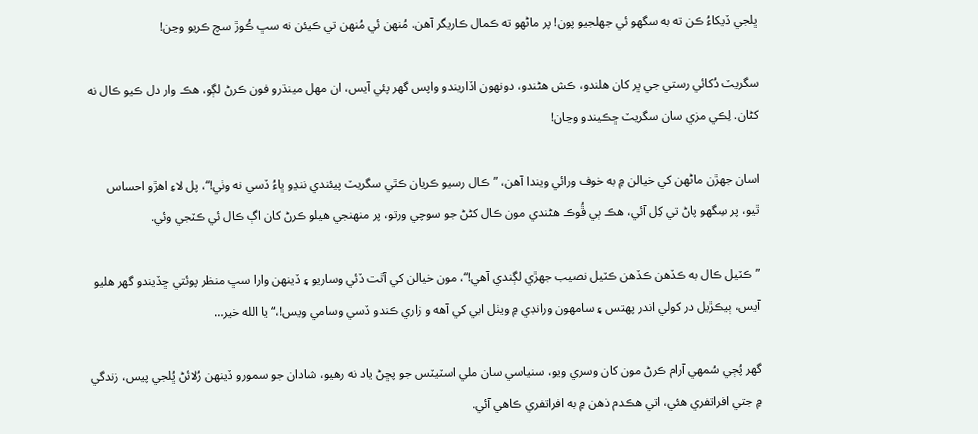ڀلجي ڏيکاءُ ڪن ته به سگهو ئي جهلجيو پون! پر ماڻهو ته ڪمال ڪاريگر آهن. مُنهن ئي مُنهن تي ڪيئن نه سڀ ڪُوڙ سچ ڪريو وڃن!

سگريٽ دُکائي رستي جي ڀر کان هلندو، ڪش هڻندو، دونهون اڏاريندو واپس گهر پئي آيس، ان مهل مينڌرو فون ڪرڻ لڳو، هڪ وار دل ڪيو ڪال نه کڻان. لِڪي مزي سان سگريٽ ڇڪيندو وڃان!

اسان جهڙن ماڻهن کي خيالن ۾ به خوف ورائي ويندا آهن، ”ڪال رسيو ڪريان ڪٿي سگريٽ پيئندي ننڍو ڀاءُ ڏسي نه وٺي!“، پل لاءِ اهڙو احساس ٿيو، پر سِگهو پاڻ تي کِل آئي، هڪ ٻي ڦُوڪ هڻندي مون ڪال کڻڻ جو سوچي ورتو، پر منهنجي هيلو ڪرڻ کان اڳ ڪال ئي ڪٽجي وئي.

”ڪٽيل ڪال به ڪڏهن ڪڏهن ڪٽيل نصيب جهڙي لڳندي آهي!“، مون خيالن کي آٿت ڏئي وساريو ۽ ڏينهن وارا سڀ منظر پوئتي ڇڏيندو گهر هليو آيس، ٻيڪڙيل در کولي اندر پهتس ۽ سامهون ورانڊي ۾ ويٺل ابي کي آهه و زاري ڪندو ڏسي وسامي ويس!،“ يا الله خير…

گهر پُڄي سُمهي آرام ڪرڻ مون کان وسري ويو، سنياسي سان ملي اسٽيٽس جو پڇڻ ياد نه رهيو، شادان جو سمورو ڏينهن رُلائڻ ڀُلجي پيس، زندگي ۾ جتي افراتفري هئي، اتي هڪدم ذهن ۾ به افراتفري ڪاهي آئي.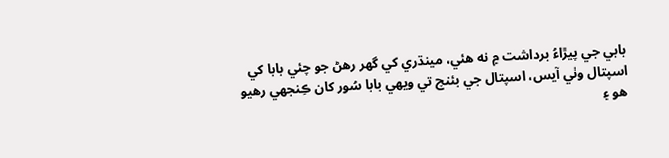بابي جي پيڙاءُ برداشت ۾ نه هئي، مينڌري کي گهر رهڻ جو چئي بابا کي اسپتال وٺي آيس، اسپتال جي بئنچ تي ويهي بابا سُور کان ڪِنجهي رهيو هو ۽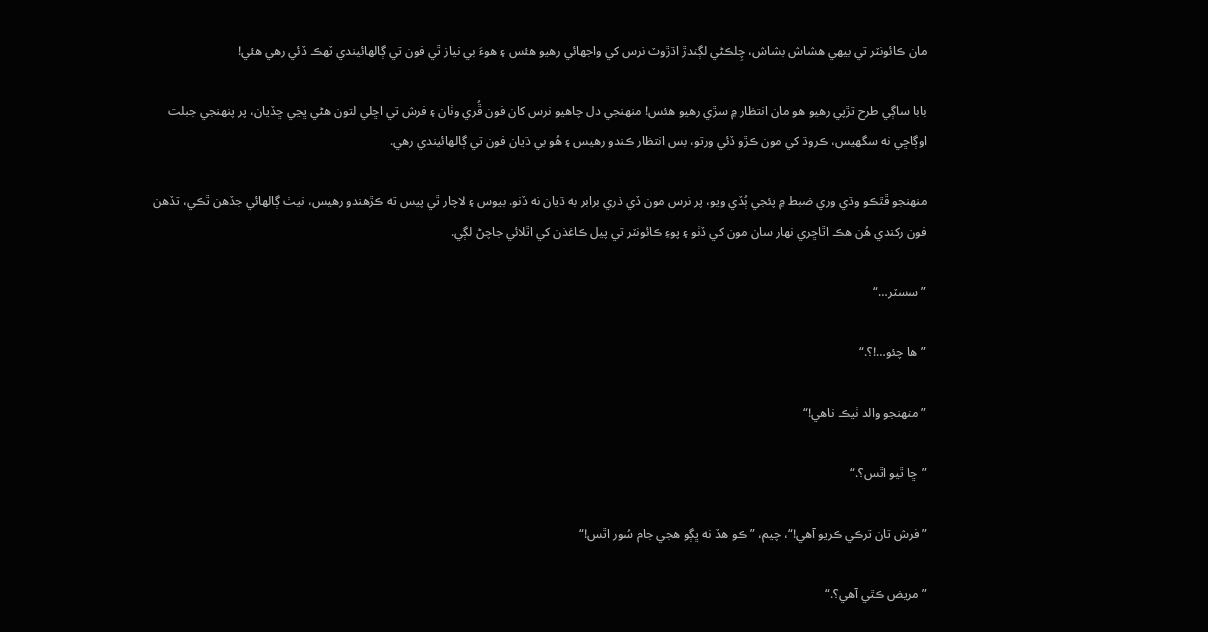مان ڪائونٽر تي بيهي هشاش بشاش، چِلڪڻي لڳندڙ اڌڙوٽ نرس کي واجهائي رهيو هئس ۽ هوءَ بي نياز ٿي فون تي ڳالهائيندي ٽهڪ ڏئي رهي هئي!

بابا ساڳي طرح تڙپي رهيو هو مان انتظار ۾ سڙي رهيو هئس! منهنجي دل چاهيو نرس کان فون ڦُري وٺان ۽ فرش تي اڇلي لتون هڻي ڀڃي ڇڏيان، پر پنهنجي جبلت اوڳاڇي نه سگهيس، ڪروڌ کي مون ڪڙو ڏئي ورتو، بس انتظار ڪندو رهيس ۽ هُو بي ڌيان فون تي ڳالهائيندي رهي.

منهنجو ڦٿڪو وڌي وري ضبط ۾ پئجي ٻُڏي ويو، پر نرس مون ڏي ذري برابر به ڌيان نه ڏنو. بيوس ۽ لاچار ٿي پيس ته ڪڙهندو رهيس، نيٺ ڳالهائي جڏهن ٿڪي، تڏهن فون رکندي هُن هڪ اٿاڇري نهار سان مون کي ڏٺو ۽ پوءِ ڪائونٽر تي پيل ڪاغذن کي اٿلائي جاچڻ لڳي.

”سسٽر…“

”ها چئو…!؟.“

”منهنجو والد ٺيڪ ناهي!“

”ڇا ٿيو اٿس؟.“

”فرش تان ترڪي ڪريو آهي!“، چيم، ”ڪو هڏ نه ڀڳو هجي جام سُور اٿس!“

”مريض ڪٿي آهي؟.“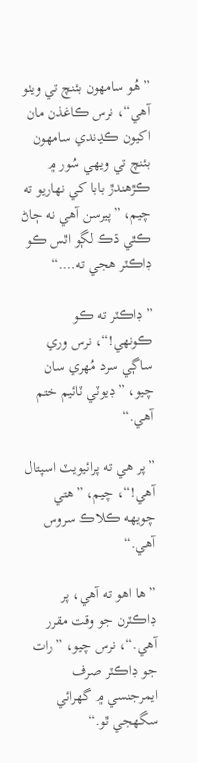”هُو سامهون بئنچ تي ويٺو آهي“، نرس ڪاغذن مان اکيون ڪڍندي سامهون بئنچ تي ويهي سُور ۾ ڪڙهندڙ بابا کي نهاريو ته چيم، ”پيرسن آهي نه ڄاڻ ڪٿي ڌڪ لڳو اٿس ڪو ڊاڪٽر هجي ته….“

”ڊاڪٽر ته ڪو ڪونهي!“، نرس وري ساڳي سرد مُهري سان چيو، ”ڊيوٽي ٽائيم ختم آهي.“

”پر هي ته پرائيويٽ اسپتال آهي!“، چيم، ”هتي چويهه ڪلاڪ سروس آهي.“

”ها اهو ته آهي، پر ڊاڪٽرن جو وقت مقرر آهي.“، نرس چيو، ”رات جو ڊاڪٽر صرف ايمرجنسي ۾ گهرائي سگهجي ٿو.“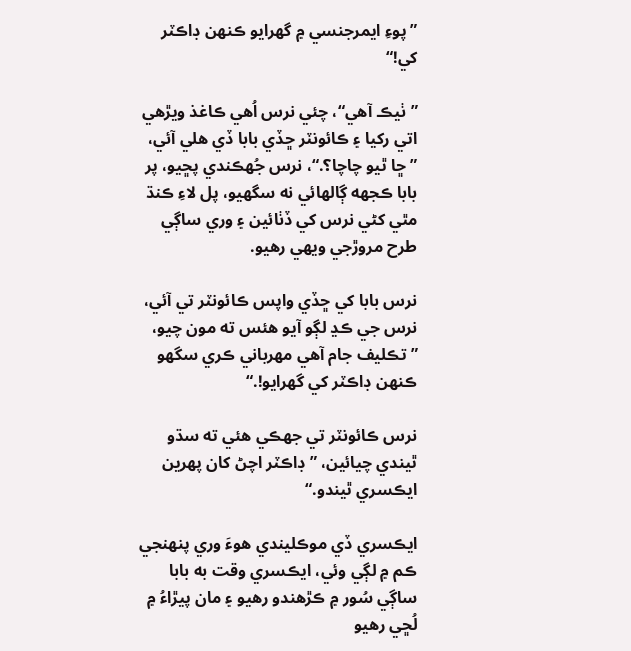”پوءِ ايمرجنسي ۾ گهرايو ڪنهن ڊاڪٽر کي!“

”ٺيڪ آهي“، چئي نرس اُهي ڪاغذ ويڙهي اتي رکيا ۽ ڪائونٽر ڇڏي بابا ڏي هلي آئي، ”ڇا ٿيو چاچا؟.“، نرس جُهڪندي پڇيو، پر بابا ڪجهه ڳالهائي نه سگهيو، پل لاءِ ڪنڌ مٿي کڻي نرس کي ڏٺائين ۽ وري ساڳي طرح مروڙجي ويهي رهيو.

نرس بابا کي ڇڏي واپس ڪائونٽر تي آئي، نرس جي ڪڍ لڳو آيو هئس ته مون چيو، ”تڪليف جام آهي مهرباني ڪري سگهو ڪنهن ڊاڪٽر کي گهرايو!.“

نرس ڪائونٽر تي جهڪي هئي ته سڌو ٿيندي چيائين، ”ڊاڪٽر اچڻ کان پهرين ايڪسري ٿيندو.“

ايڪسري ڏي موڪليندي هوءَ وري پنهنجي ڪم ۾ لڳي وئي، ايڪسري وقت به بابا ساڳي سُور ۾ ڪڙهندو رهيو ۽ مان پيڙاءُ ۾ لُڇي رهيو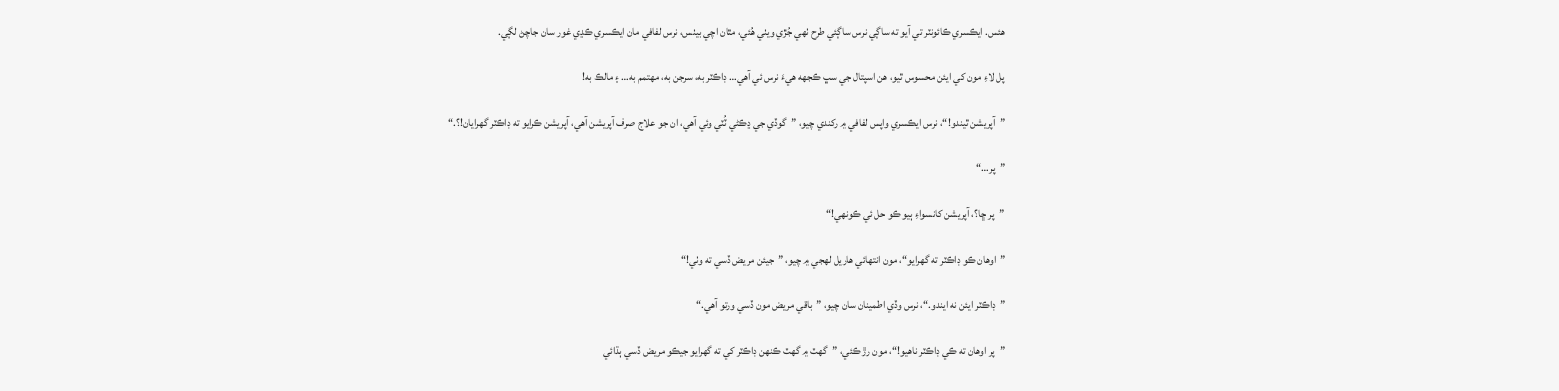هئس. ايڪسري ڪائونٽر تي آيو ته ساڳي نرس ساڳئي طرح ٺهي جُڙي ويٺي هُئي، مٿان اچي بيٺس، نرس لفافي مان ايڪسري ڪڍي غور سان جاچڻ لڳي.

پل لاءِ مون کي ايئن محسوس ٿيو، هن اسپتال جي سڀ ڪجهه هيءَ نرس ئي آهي… ڊاڪٽر به، سرجن به، مهتمم به… ۽ مالڪ به!

”آپريشن ٿيندو!“، نرس ايڪسري واپس لفافي ۾ رکندي چيو، ”گوڏي جي ڍڪڻي ٽُٽي وئي آهي، ان جو علاج صرف آپريشن آهي، آپريشن ڪرايو ته ڊاڪٽر گهرايان!؟.“

”پر…“

”پر ڇا؟، آپريشن کانسواءِ ٻيو ڪو حل ئي ڪونهي!“

”اوهان ڪو ڊاڪٽر ته گهرايو“، مون انتهائي هاريل لهجي ۾ چيو، ”جيئن مريض ڏسي ته وٺي!“

”ڊاڪٽر ايئن نه ايندو.“، نرس وڏي اطمينان سان چيو، ”باقي مريض مون ڏسي ورتو آهي.“

”پر اوهان ته ڪي ڊاڪٽر ناهيو!“، مون رڙ ڪئي، ”گهٽ ۾ گهٽ ڪنهن ڊاڪٽر کي ته گهرايو جيڪو مريض ڏسي ٻڌائي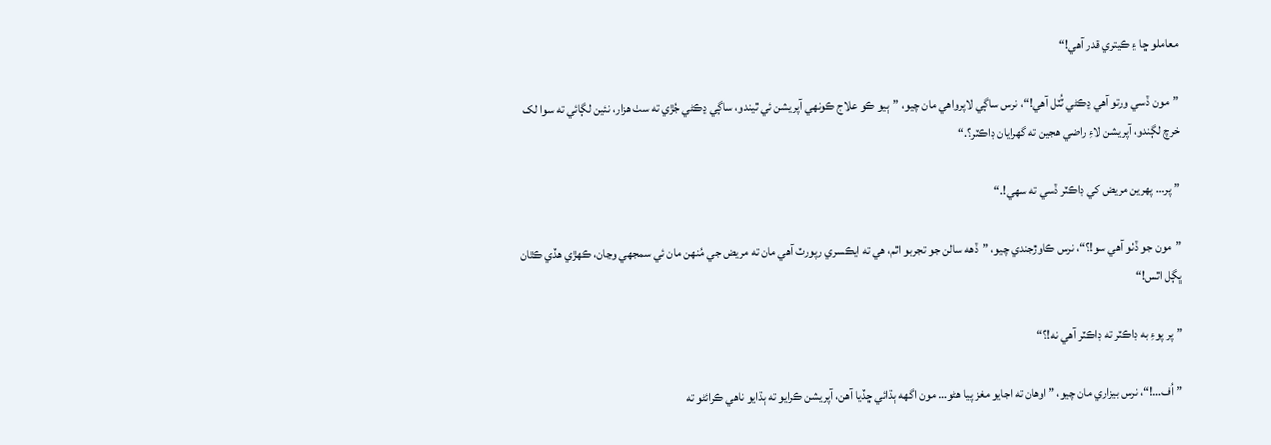معاملو ڇا ۽ ڪيتري قدر آهي!“

”مون ڏسي ورتو آهي ڍڪڻي ٽُٽل آهي!“، نرس ساڳي لاپرواهي مان چيو، ”ٻيو ڪو علاج ڪونهي آپريشن ئي ٿيندو، ساڳي ڍڪڻي جُڙي ته سٺ هزار، نئين لڳائي ته سوا لک خرچ لڳندو، آپريشن لاءِ راضي هجين ته گهرايان ڊاڪٽر؟.“

”پر… پهرين مريض کي ڊاڪٽر ڏسي ته سهي!.“

”مون جو ڏٺو آهي سو!؟“، نرس ڪاوڙجندي چيو، ”ڏهه سالن جو تجربو اٿم، هي ته ايڪسري رپورٽ آهي مان ته مريض جي مُنهن مان ئي سمجهي وڃان، ڪهڙي هڏي ڪٿان ڀڳل اٿس!“

”پر پوءِ به ڊاڪٽر ته ڊاڪٽر آهي نه!؟“

”اُف…!“، نرس بيزاري مان چيو، ”اوهان ته اجايو مغز پيا هڻو… مون اگهه ٻڌائي ڇڏيا آهن، آپريشن ڪرايو ته ٻڌايو ناهي ڪرائڻو ته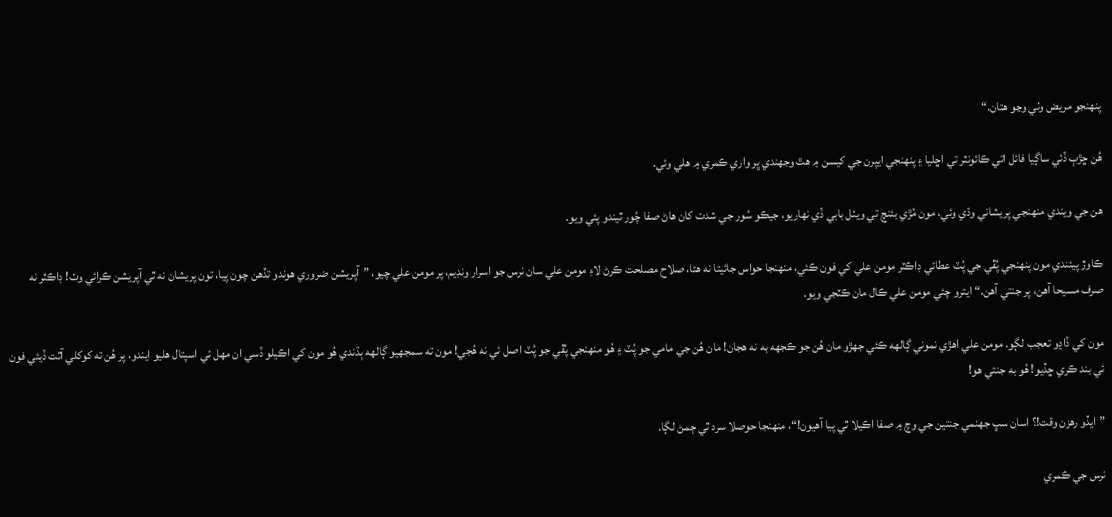پنهنجو مريض وٺي وڃو هتان.“

هُن ڇڙٻ ڏئي ساڳيا فائل اتي ڪائونٽر تي اڇليا ۽ پنهنجي ايپرن جي کيسن ۾ هٿ وجهندي ڀر واري ڪمري ۾ هلي وئي.

هن جي ويندي منهنجي پريشاني وڌي وئي، مون مُڙي بئنچ تي ويٺل بابي ڏي نهاريو، جيڪو سُور جي شدت کان هاڻ صفا چُور ٿيندو پئي ويو.

ڪاوڙ پيئندي مون پنهنجي پُڦي جي پُٽ عطائي ڊاڪٽر مومن علي کي فون ڪئي، منهنجا حواس جائيتا نه هئا، صلاح مصلحت ڪرڻ لاءِ مومن علي سان نرس جو اسرار ونڊيم، پر مومن علي چيو، ”آپريشن ضروري هوندو تڏهن چون پيا، تون پريشان نه ٿي آپريشن ڪرائي وٺ! ڊاڪٽر نه صرف مسيحا آهن، پر جنتي آهن.“ ايترو چئي مومن علي ڪال مان ڪٽجي ويو.

مون کي ڏاڍو تعجب لڳو. مومن علي اهڙي نموني ڳالهه ڪئي جهڙو مان هُن جو ڪجهه به نه هجان! مان هُن جي مامي جو پُٽ ۽ هُو منهنجي پُڦي جو پُٽ اصل ئي نه هُجي! مون ته سمجهيو ڳالهه ٻڌندي هُو مون کي اڪيلو ڏسي ان مهل ئي اسپتال هليو ايندو، پر هُن ته کوکلي آٿت ڏيئي فون ئي بند ڪري ڇڏيو! هُو به جنتي هو!

”ايڏو رهزن وقت!؟ اسان سڀ جهنمي جنتين جي وچ ۾ صفا اڪيلا ٿي پيا آهيون!“، منهنجا حوصلا سرد ٿي ڄمڻ لڳا.

نرس جي ڪمري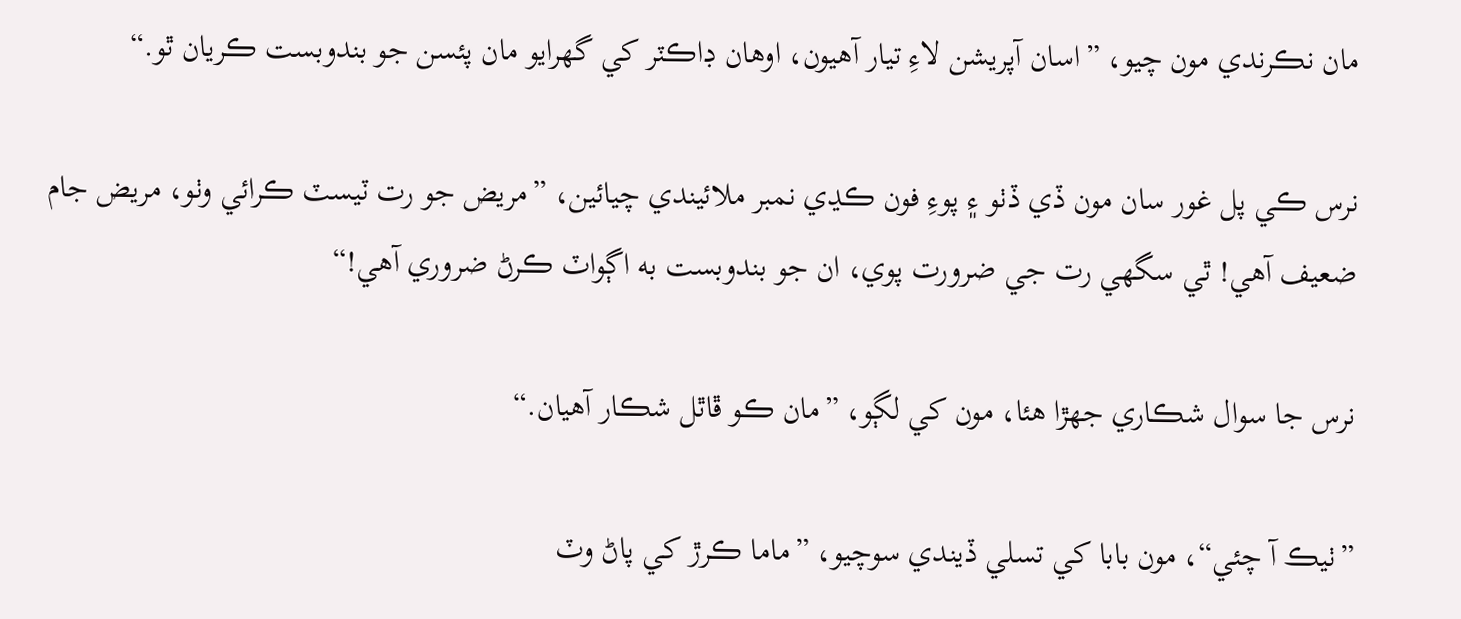مان نڪرندي مون چيو، ”اسان آپريشن لاءِ تيار آهيون، اوهان ڊاڪٽر کي گهرايو مان پئسن جو بندوبست ڪريان ٿو.“

نرس ڪي پل غور سان مون ڏي ڏٺو ۽ پوءِ فون ڪڍي نمبر ملائيندي چيائين، ”مريض جو رت ٽيسٽ ڪرائي وٺو، مريض جام ضعيف آهي! ٿي سگهي رت جي ضرورت پوي، ان جو بندوبست به اڳواٽ ڪرڻ ضروري آهي!“

نرس جا سوال شڪاري جهڙا هئا، مون کي لڳو، ”مان ڪو ڦاٿل شڪار آهيان.“

”ٺيڪ آ چئي“، مون بابا کي تسلي ڏيندي سوچيو، ”ماما ڪرڙ کي پاڻ وٽ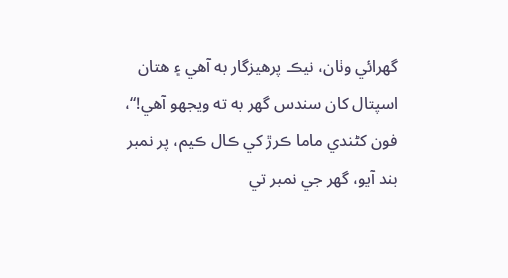گهرائي وٺان، نيڪ پرهيزگار به آهي ۽ هتان اسپتال کان سندس گهر به ته ويجهو آهي!“، فون کڻندي ماما ڪرڙ کي ڪال ڪيم، پر نمبر بند آيو، گهر جي نمبر تي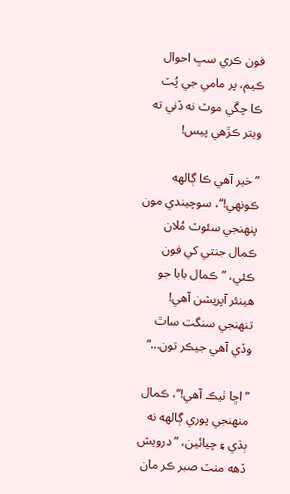فون ڪري سڀ احوال ڪيم، پر مامي جي پُٽ ڪا چڱي موٽ نه ڏني ته ويتر ڪڙهي پيس!

”خير آهي ڪا ڳالهه ڪونهي!“، سوچيندي مون پنهنجي سئوٽ مُلان ڪمال جنتي کي فون ڪئي، ”ڪمال بابا جو هينئر آپريشن آهي! تنهنجي سنگت ساٿ وڏي آهي جيڪر تون…“

”اڇا ٺيڪ آهي!“، ڪمال منهنجي پوري ڳالهه نه ٻڌي ۽ چيائين، ”درويش ڏهه منٽ صبر ڪر مان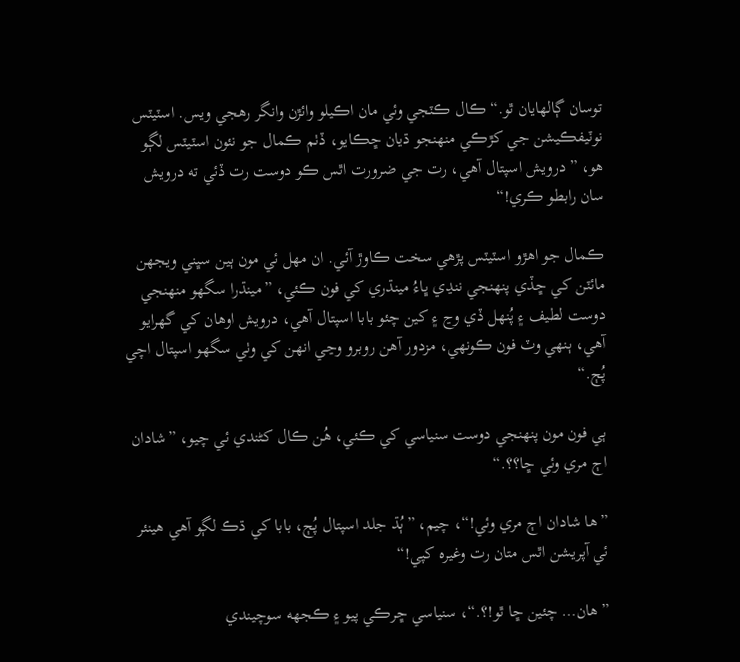توسان ڳالهايان ٿو.“ ڪال ڪٽجي وئي مان اڪيلو وائڙن وانگر رهجي ويس. اسٽيٽس نوٽيفڪيشن جي کڙڪي منهنجو ڌيان ڇڪايو، ڏٺم ڪمال جو نئون اسٽيٽس لڳو هو، ”درويش اسپتال آهي، رت جي ضرورت اٿس ڪو دوست رت ڏئي ته درويش سان رابطو ڪري!“

ڪمال جو اهڙو اسٽيٽس پڙهي سخت ڪاوڙ آئي. ان مهل ئي مون ٻين سڀني ويجهن مائٽن کي ڇڏي پنهنجي ننڍي ڀاءُ مينڌري کي فون ڪئي، ”مينڌرا سگهو منهنجي دوست لطيف ۽ پُنهل ڏي وڃ ۽ کين چئو بابا اسپتال آهي، درويش اوهان کي گهرايو آهي، ٻنهي وٽ فون ڪونهي، مزدور آهن روبرو وڃي انهن کي وٺي سگهو اسپتال اچي پُڄ.“

ٻي فون مون پنهنجي دوست سنياسي کي ڪئي، هُن ڪال کڻندي ئي چيو، ”شادان اڄ مري وئي ڇا؟؟.“

”ها شادان اڄ مري وئي!“، چيم، ”ٻُڌ جلد اسپتال پُڄ، بابا کي ڌڪ لڳو آهي هينئر ئي آپريشن اٿس متان رت وغيره کپي!“

”هان… چئين ڇا ٿو!؟.“، سنياسي ڇرڪي پيو ۽ ڪجهه سوچيندي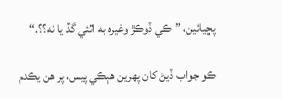پڇيائين، ”ڪي ڏوڪڙ وغيره به اٿئي گڏ يا نه؟؟.“

ڪو جواب ڏيڻ کان پهرين هٻڪي پيس، پر هن يڪدم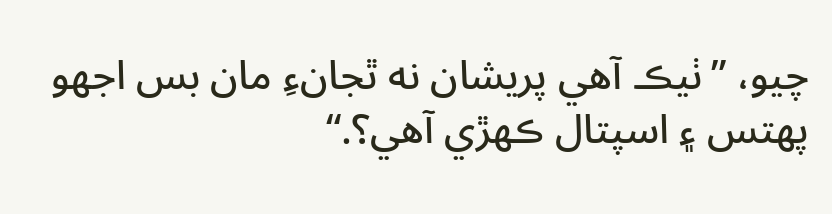چيو، ”ٺيڪ آهي پريشان نه ٿجانءِ مان بس اجهو پهتس ۽ اسپتال ڪهڙي آهي؟.“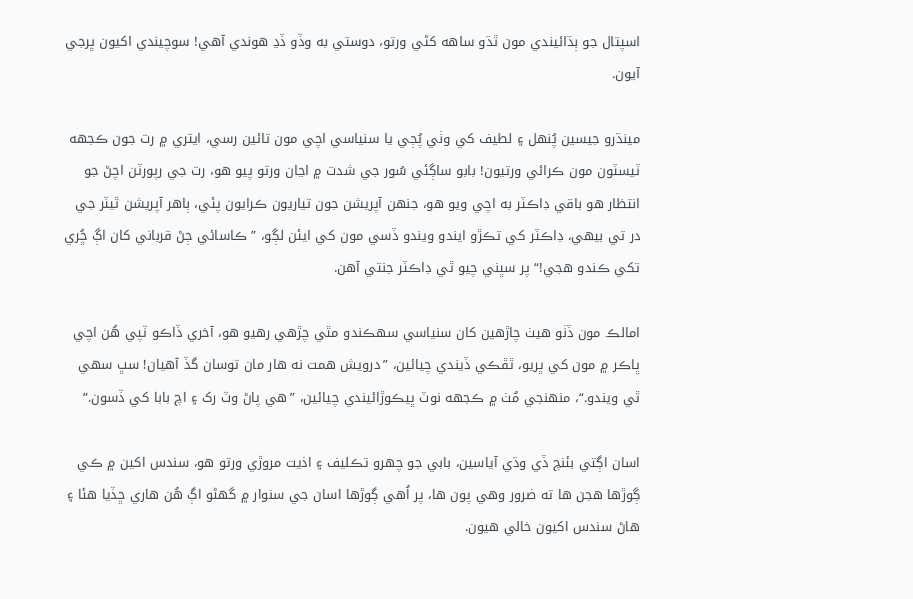اسپتال جو ٻڌائيندي مون ٿڌو ساهه کڻي ورتو، دوستي به وڏو ڏڍ هوندي آهي! سوچيندي اکيون ڀرجي آيون.

مينڌرو جيسين پُنهل ۽ لطيف کي وٺي پُڄي يا سنياسي اچي مون تائين رسي، ايتري ۾ رت جون ڪجهه ٽيسٽون مون ڪرائي ورتيون! بابو ساڳئي سُور جي شدت ۾ اڃان ورتو پيو هو، رت جي رپورٽن اچڻ جو انتظار هو باقي ڊاڪٽر به اچي ويو هو، جنهن آپريشن جون تياريون ڪرايون پئي، ٻاهر آپريشن ٿيٽر جي در تي بيهي، ڊاڪٽر کي تڪڙو ايندو ويندو ڏسي مون کي ايئن لڳو، ”ڪاسائي ڄڻ قرباني کان اڳ ڇُري تکي ڪندو هجي!“ پر سڀني چيو ٿي ڊاڪٽر جنتي آهن.

امالڪ مون ڏٺو هيٺ چاڙهين کان سنياسي سهڪندو مٿي چڙهي رهيو هو، آخري ڏاڪو ٽپي هُن اچي ڀاڪر ۾ مون کي ڀريو، ٿڦڪي ڏيندي چيائين، ”درويش همت نه هار مان توسان گڏ آهيان! سڀ سهي ٿي ويندو.“، منهنجي مُٺ ۾ ڪجهه نوٽ ڀيڪوڙائيندي چيائين، ”هي پاڻ وٽ رک ۽ اچ بابا کي ڏسون.“

اسان اڳتي بئنچ ڏي وڌي آياسين، بابي جو چهرو تڪليف ۽ اذيت مروڙي ورتو هو، سندس اکين ۾ ڪي ڳوڙها هجن ها ته ضرور وهي پون ها، پر اُهي ڳوڙها اسان جي سنوار ۾ گهڻو اڳ هُن هاري ڇڏيا هئا ۽ هاڻ سندس اکيون خالي هيون.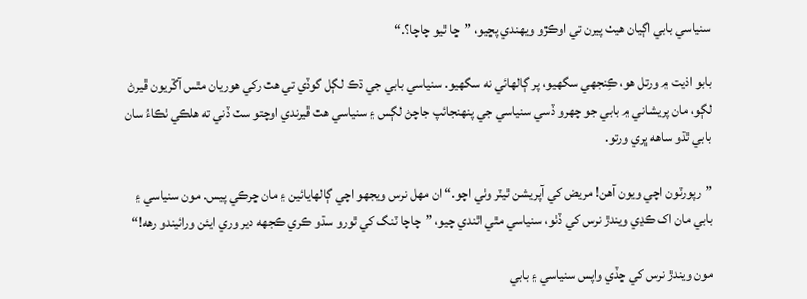سنياسي بابي اڳيان هيٺ پيرن تي اوڪڙو ويهندي پڇيو، ”ڇا ٿيو چاچا؟.“

بابو اذيت ۾ ورتل هو، ڪِنجهي سگهيو، پر ڳالهائي نه سگهيو. سنياسي بابي جي ڌڪ لڳل گوڏي تي هٿ رکي هوريان مٿس آڱريون ڦيرڻ لڳو، مان پريشاني ۾ بابي جو چهرو ڏسي سنياسي جي پنهنجائپ جاچڻ لڳس ۽ سنياسي هٿ ڦيرندي اوچتو سٽ ڏني ته هلڪي ٺڪاءُ سان بابي ٿڌو ساهه ڀري ورتو.

”رپورٽون اچي ويون آهن! مريض کي آپريشن ٿيٽر وٺي اچو.“ ان مهل نرس ويجهو اچي ڳالهايائين ۽ مان ڇرڪي پيس. مون سنياسي ۽ بابي مان اک ڪڍي ويندڙ نرس کي ڏٺو، سنياسي مٿي اٿندي چيو، ”چاچا ٽنگ کي ٿورو سڌو ڪري ڪجهه دير وري ايئن ورائيندو رهه!“

مون ويندڙ نرس کي ڇڏي واپس سنياسي ۽ بابي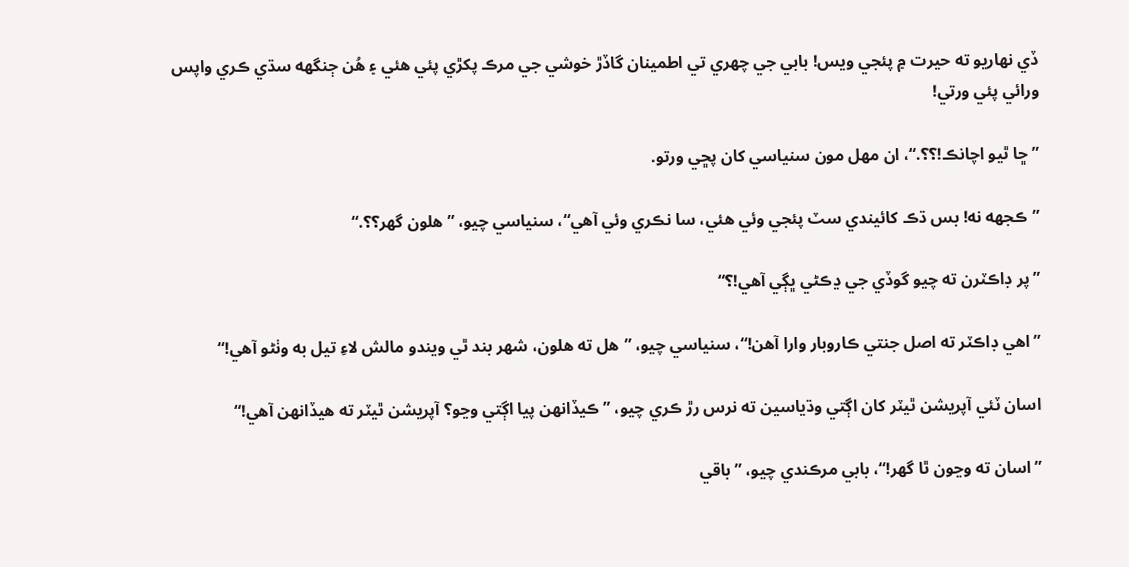ڏي نهاريو ته حيرت ۾ پئجي ويس! بابي جي چهري تي اطمينان گاڏڙ خوشي جي مرڪ پکڙي پئي هئي ۽ هُن ڄنگهه سڌي ڪري واپس ورائي پئي ورتي!

”ڇا ٿيو اچانڪ!؟؟.“، ان مهل مون سنياسي کان پڇي ورتو.

”ڪجهه نه! بس ڌڪ کائيندي سٽ پئجي وئي هئي، سا نڪري وئي آهي“، سنياسي چيو، ”هلون گهر؟؟.“

”پر ڊاڪٽرن ته چيو گوڏي جي ڍڪڻي ڀڳي آهي!؟“

”اهي ڊاڪٽر ته اصل جنتي ڪاروبار وارا آهن!“، سنياسي چيو، ”هل ته هلون، شهر بند ٿي ويندو مالش لاءِ تيل به وٺڻو آهي!“

اسان ٽئي آپريشن ٿيٽر کان اڳتي وڌياسين ته نرس رڙ ڪري چيو، ”ڪيڏانهن پيا اڳتي وڃو؟ آپريشن ٿيٽر ته هيڏانهن آهي!“

”اسان ته وڃون ٿا گهر!“، بابي مرڪندي چيو، ”باقي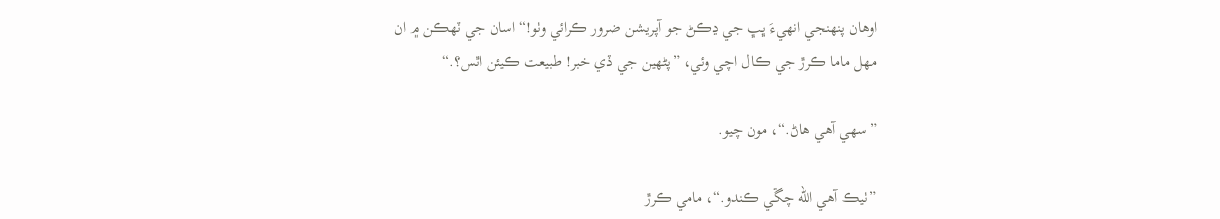اوهان پنهنجي انهيءَ ڀڀ جي ڍڪڻ جو آپريشن ضرور ڪرائي وٺو!“ اسان جي ٽهڪن ۾ ان مهل ماما ڪرڙ جي ڪال اچي وئي، ”پڻهين جي ڏي خبر! طبيعت ڪيئن اٿس؟.“

”سهي آهي هاڻ.“، مون چيو.

”ٺيڪ آهي الله چڱي ڪندو.“، مامي ڪرڙ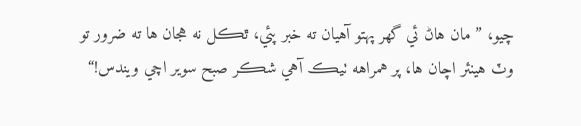چيو، ”مان هاڻ ئي گهر پهتو آهيان ته خبر پئي، ٿڪل نه هجان ها ته ضرور تو وٽ هينئر اچان ها، پر همراهه ٺيڪ آهي شڪر صبح سوير اچي ويندس!“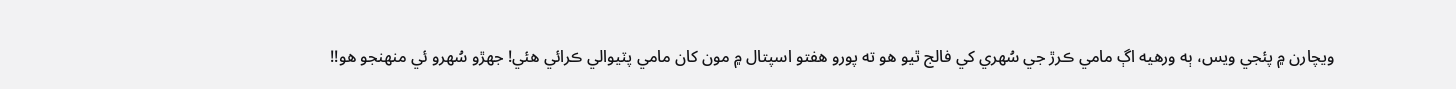ويچارن ۾ پئجي ويس، ٻه ورهيه اڳ مامي ڪرڙ جي سُهري کي فالج ٿيو هو ته پورو هفتو اسپتال ۾ مون کان مامي پٽيوالي ڪرائي هئي! جهڙو سُهرو ئي منهنجو هو!!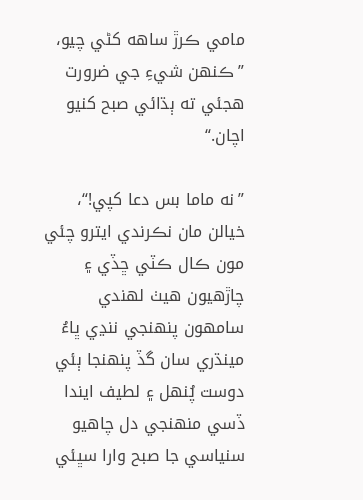مامي ڪرڙ ساهه کڻي چيو، ”ڪنهن شيءِ جي ضرورت هجئي ته ٻڌائي صبح کنيو اچان.“

”نه ماما بس دعا کپي!“، خيالن مان نڪرندي ايترو چئي مون ڪال ڪٽي ڇڏي ۽ چاڙهيون هيٺ لهندي سامهون پنهنجي ننڍي ڀاءُ مينڌري سان گڏ پنهنجا ٻئي دوست پُنهل ۽ لطيف ايندا ڏسي منهنجي دل چاهيو سنياسي جا صبح وارا سڀئي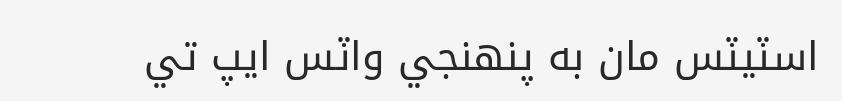اسٽيٽس مان به پنهنجي واٽس ايپ تي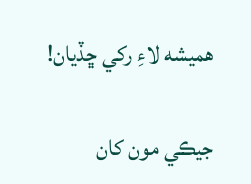هميشه لاءِ رکي ڇڏيان!

جيڪي مون کان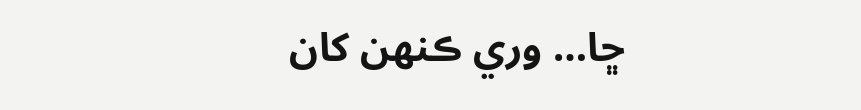ڇا… وري ڪنهن کان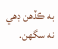به ڪڏهن ڊهي نه سگهن.